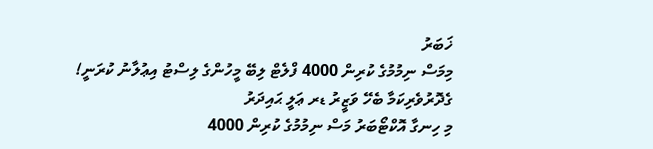ޚަބަރު
މިމަސް ނިމުމުގެ ކުރިން 4000 ފްލެޓް ލިބޭ މީހުންގެ ލިސްޓު އިޢުލާނު ކުރަނީ!
ގެދޮރުވެރިކަމާ ބެހޭ ވަޒީރު ޑރ ޢަލީ ޙައިދަރު
މި ހިނގާ އޮކްޓޯބަރު މަސް ނިމުމުގެ ކުރިން 4000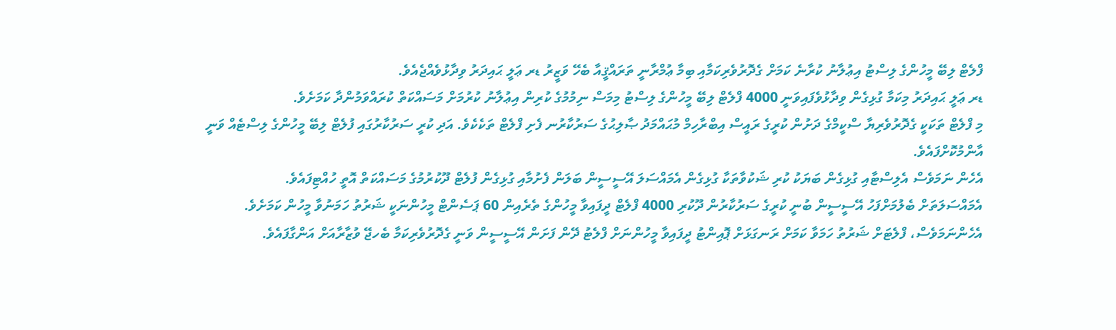ފްލެޓް ލިބޭ މީހުންގެ ލިސްޓު އިޢުލާނު ކުރާނެ ކަމަށް ގެދޮރުވެރިކަމާއި ބިމާ ޢުމްރާނީ ތަރައްޤީއާ ބެހޭ ވަޒީރު ޑރ ޢަލީ ޙައިދަރު ވިދާޅުވެއްޖެއެވެ.
ޑރ ޢަލީ ޙައިދަރު މިކަމާ ގުޅިގެން ވިދާޅުވެފައިވަނީ 4000 ފްލެޓް ލިބޭ މީހުންގެ ލިސްޓު މިމަސް ނިމުމުގެ ކުރިން އިޢުލާނު ކުރުމަށް މަސައްކަތް ކުރައްވަމުންދާ ކަމަށެވެ.
މި ފްލެޓް ތަކަކީ ގެދޮރުވެރިޔާ ސްކީމްގެ ދަށުން ކުރީގެ ރައީސް އިބްރާހިމް މުޙައްމަދު ޞާލިޙުގެ ސަރުކާރުނ ފެށި ފްލެޓް ތަކެކެވެ. އަދި ކުރީ ސަރުކާރުގައި ފުލެޓް ލިބޭ މީހުންގެ ލިސްޓެއް ވަނީ އާންމުކޮށްފައެވެ.
އެހެން ނަމަވެސް އެލިސްޓާއި ގުޅިގެން ބަޔަކު ކުރި ޝަކުވާތަކާ ގުޅިގެން އެމައްސަލަ އޭސީސީން ބަލަން ފެށުމާއި ގުޅިގެން ފުލެޓް ދޫކުރުމުގެ މަސައްކަތް އޮތީ ހުއްޓިފައެވެ.
އެމައްސަލަތަށް ބެލުމަށްފަހު އޭސީސީން ބުނީ ކުރީގެ ސަރުކާރުން ދޫކުރި 4000 ފްލެޓް ދީފައިވާ މީހުންގެ ތެރެއިން 60 ޕަސެންޓް މީހުންނަކީ ޝަރުތު ހަމަނުވާ މީހުން ކަމަށެވެ.
އެހެންނަމަވެސް، ފްލެޓަށް ޝަރުތު ހަމަވާ ކަމަށް ރަނގަޅަށް ޕޮއިންޓު ދީފައިވާ މީހުންނަށް ފްލެޓު ދޭން ފަށަން އޭސީސީން ވަނީ ގެދޮރުވެރިކަމާ ބެހޖޭ ވުޒާރާއަށް އަންގާފައެވެ.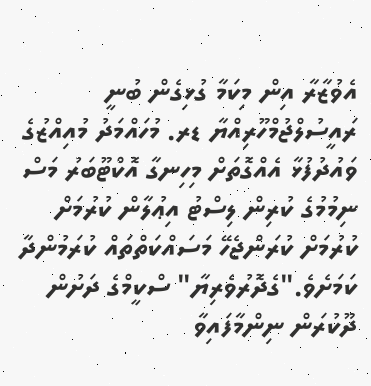އެވުޒާރާ އިން މިކަމާ ގުޅިގެން ބުނީ ރައީސުލްޖުމްހޫރިއްޔާ ޑރ. މުހައްމަދު މުއިއްޒުގެ ވައުދުފުޅާ އެއްގޮތަށް މިހިނގާ އޮކްޓޫބަރު މަސް ނިމުމުގެ ކުރިން ލިސްޓު އިޢުލާން ކުރުމަށް ކުރުމަށް ކުރަންޖެހޭ މަސައްކަތްތައް ކުރަމުންދާ ކަމަށެވެ."ގެދޮރުވެރިޔާ" ސްކީމްގެ ދަށުން ދޫކުރަން ނިންމާފައިވާ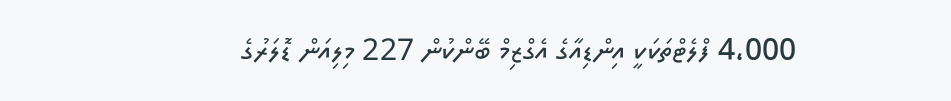4،000 ފްލެޓްތަކަކީ އިންޑިއާގެ އެގްޒިމް ބޭންކުން 227 މިލިއަން ޑޮލަރުގެ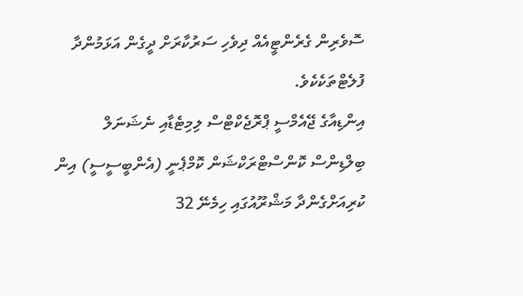ސޮވެރިން ގެރެންޓީއެއް ދިވެހި ސަރުކާރަށް ދީގެން އަޅަމުންދާ ފުލެޓްތަކެކެވެ.
އިންޑިއާގެ ޖޭއެމްސީ ޕްރޮޖެކްޓްސް ލިމިޓެޑާއި ނެޝަނަލް ބިލްޑިންސް ކޮންސްޓްރަކްޝަން ކޮމްޕެނީ (އެންބީސީސީ) އިން ކުރިއަށްގެންދާ މަޝްރޫއުގައި ހިމެނޭ 32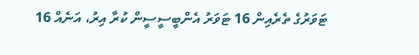ޓަވަރުގެ ތެރެއިން 16 ޓަވަރު އެންބީސީސީން ކުރާ އިރު، އަނެއް 16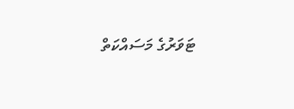ޓަވަރުގެ މަސައްކަތް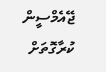ޖޭއެމްސީން ކުރާގޮތަށް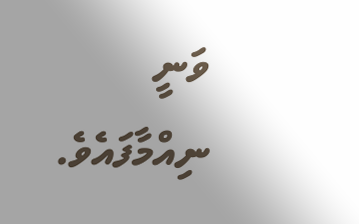ވަނީ ނިއްމާފައެވެ.